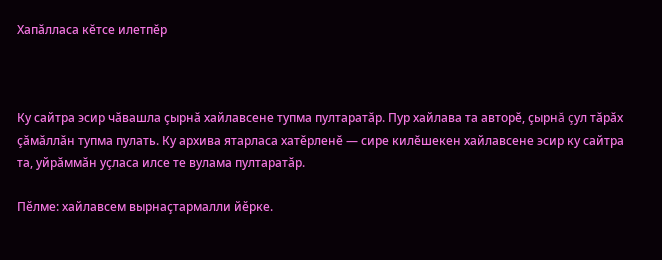Хапăлласа кĕтсе илетпĕр



Ку сайтра эсир чăвашла çырнă хайлавсене тупма пултаратăр. Пур хайлава та авторĕ, çырнă çул тăрăх çăмăллăн тупма пулать. Ку архива ятарласа хатĕрленĕ — сире килĕшекен хайлавсене эсир ку сайтра та, уйрăммăн уçласа илсе те вулама пултаратăр.

Пӗлме: хайлавсем вырнаҫтармалли йӗрке.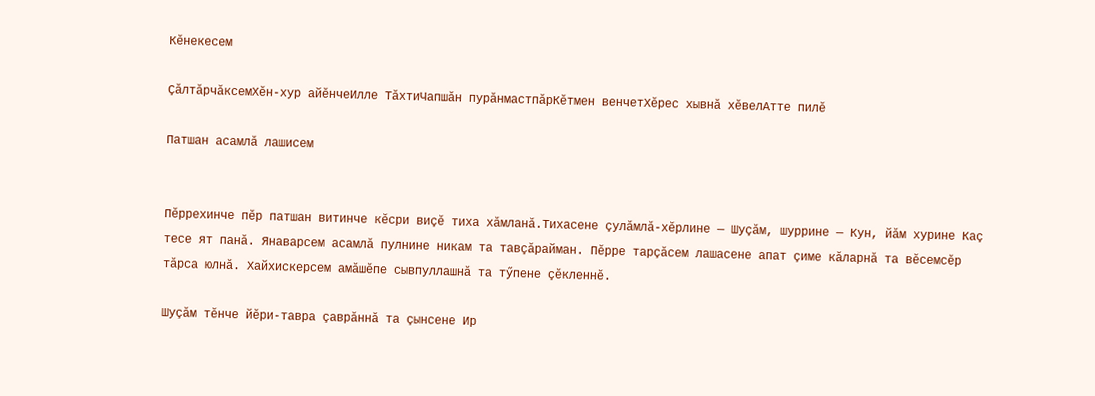Кĕнекесем

ÇăлтăрчăксемХĕн-хур айĕнчеИлле ТăхтиЧапшăн пурăнмастпăрКĕтмен венчетХĕрес хывнă хĕвелАтте пилĕ

Патшан асамлă лашисем


Пĕррехинче пĕр патшан витинче кĕсри виçĕ тиха хăмланă.Тихасене çулăмлă-хĕрлине — Шуçăм, шуррине — Кун, йăм хурине Каç тесе ят панă. Янаварсем асамлă пулнине никам та тавçăрайман. Пĕрре тарçăсем лашасене апат çиме кăларнă та вĕсемсĕр тăрса юлнă. Хайхискерсем амăшĕпе сывпуллашнă та тӳпене çĕкленнĕ.

Шуçăм тĕнче йĕри-тавра çаврăннă та çынсене Ир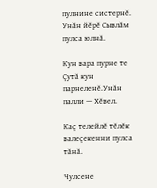пулнине систернĕ. Унăн йĕрĕ Сывлăм пулса юлнă.

Кун вара пурне те Çутă кун парнеленĕ.Унăн палли — Хĕвел.

Каç телейлĕ тĕлĕк валеçекенни пулса тăнă.

Чулсене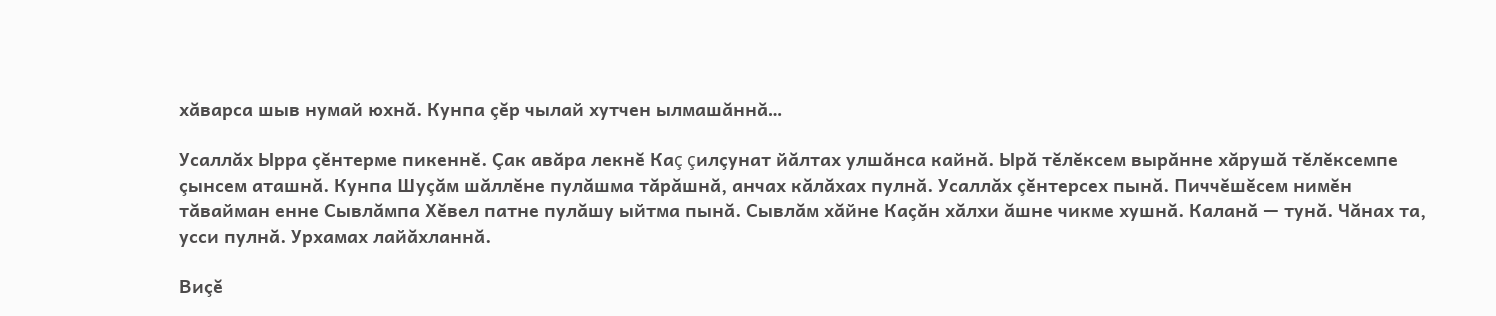хăварса шыв нумай юхнă. Кунпа çĕр чылай хутчен ылмашăннă…

Усаллăх Ырра çĕнтерме пикеннĕ. Çак авăра лекнĕ Каç çилçунат йăлтах улшăнса кайнă. Ырă тĕлĕксем вырăнне хăрушă тĕлĕксемпе çынсем аташнă. Кунпа Шуçăм шăллĕне пулăшма тăрăшнă, анчах кăлăхах пулнă. Усаллăх çĕнтерсех пынă. Пиччĕшĕсем нимĕн тăвайман енне Сывлăмпа Хĕвел патне пулăшу ыйтма пынă. Сывлăм хăйне Каçăн хăлхи ăшне чикме хушнă. Каланă — тунă. Чăнах та, усси пулнă. Урхамах лайăхланнă.

Виçĕ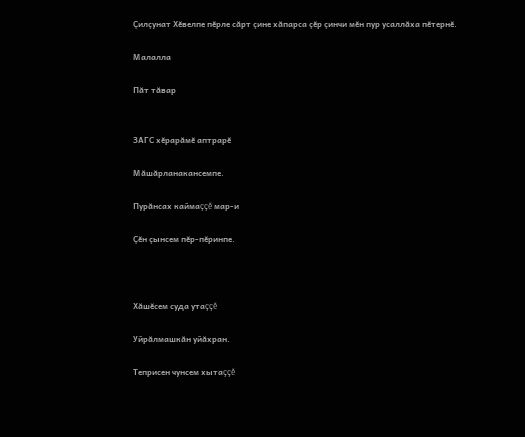Çилçунат Хĕвелпе пĕрле сăрт çине хăпарса çĕр çинчи мĕн пур усаллăха пĕтернĕ.

Малалла

Пăт тăвар


ЗАГС хĕрарăмĕ аптрарĕ

Мăшăрланакансемпе.

Пурăнсах каймаççĕ мар-и

Çĕн çынсем пĕр-пĕринпе.



Хăшĕсем суда утаççĕ

Уйрăлмашкăн уйăхран.

Теприсен чунсем хытаççĕ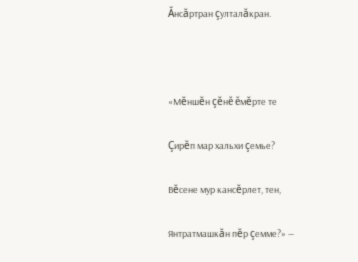Ăнсăртран çулталăкран.



«Мĕншĕн çĕнĕ ĕмĕрте те

Çирĕп мар хальхи çемье?

Вĕсене мур кансĕрлет, тен,

Янтратмашкăн пĕр çемме?» —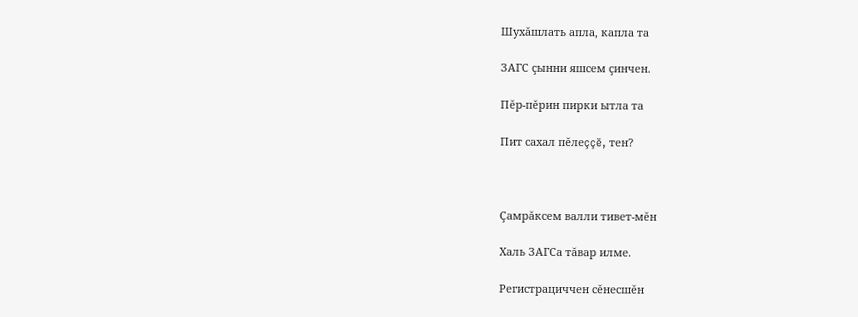Шухăшлать апла, капла та

ЗАГС çынни яшсем çинчен.

Пĕр-пĕрин пирки ытла та

Пит сахал пĕлеççĕ, тен?



Çамрăксем валли тивет-мĕн

Халь ЗАГСа тăвар илме.

Регистрациччен сĕнесшĕн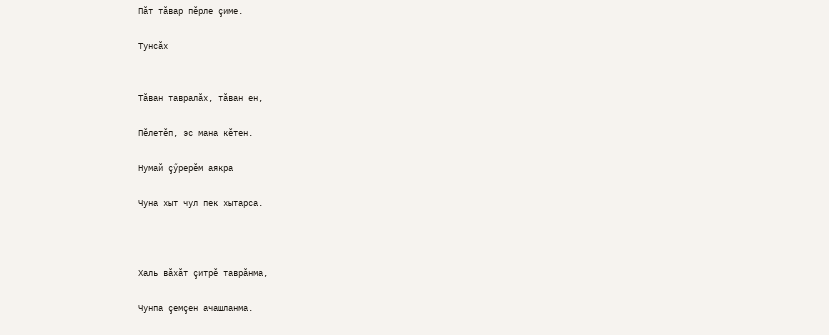Пăт тăвар пĕрле çиме.

Тунсăх


Тăван тавралăх, тăван ен,

Пĕлетĕп, эс мана кĕтен.

Нумай çӳрерĕм аякра

Чуна хыт чул пек хытарса.



Халь вăхăт çитрĕ таврăнма,

Чунпа çемçен ачашланма.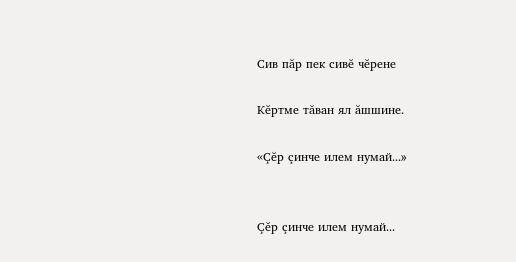Сив пăр пек сивĕ чĕрене

Кĕртме тăван ял ăшшине.

«Çĕр çинче илем нумай...»


Çĕр çинче илем нумай...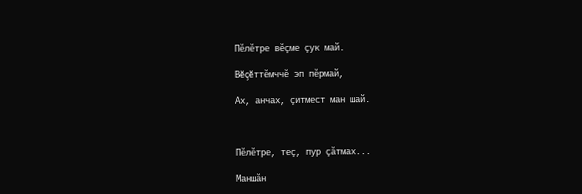Пĕлĕтре вĕçме çук май.

Вĕçĕттĕмччĕ эп пĕрмай,

Ах, анчах, çитмест ман шай.



Пĕлĕтре, теç, пур çăтмах...

Маншăн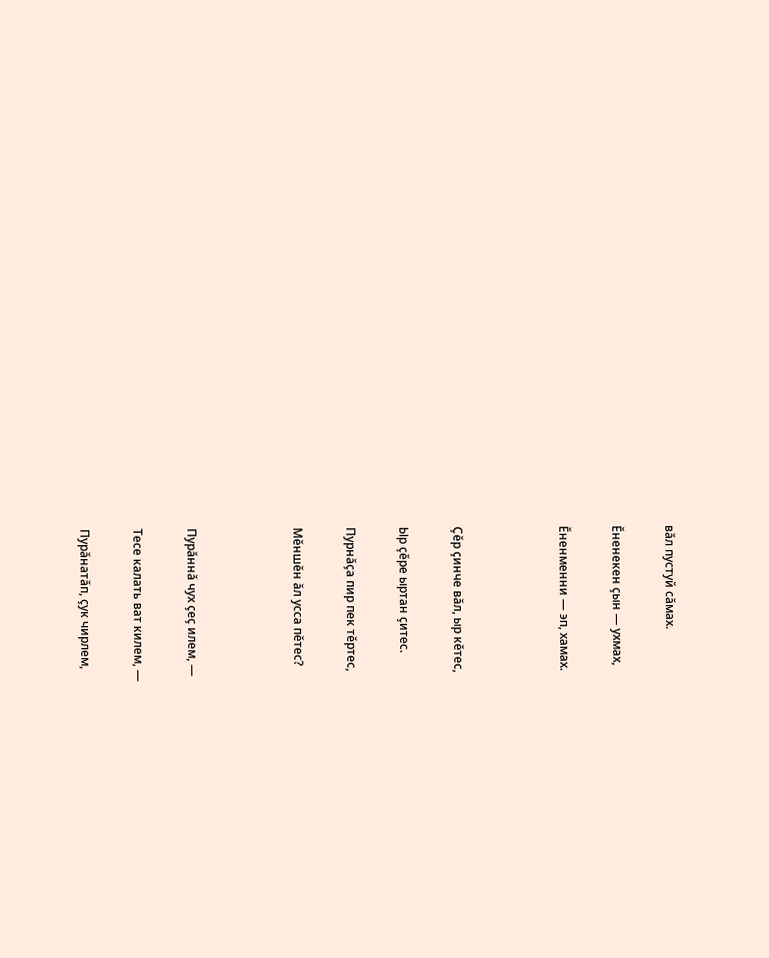вăл пустуй сăмах.

Ĕненекен çын — ухмах,

Ĕненменни — эп, хамах.



Çĕр çинче вăл, ыр кĕтес,

Ыр çĕре ыртан çитес.

Пурнăçа пир пек тĕртес,

Мĕншĕн ăл усса пĕтес?



Пурăннă чух çеç илем, —

Тесе калать ват килем, —

Пурăнатăп, çук чирлем,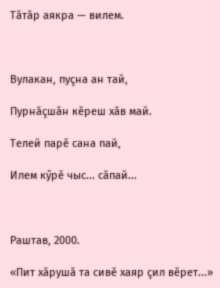Тăтăр аякра — вилем.



Вулакан, пуçна ан тай,

Пурнăçшăн кĕреш хăв май.

Телей парĕ сана пай,

Илем кӳрĕ чыс... сăпай...



Раштав, 2000.

«Пит хăрушă та сивĕ хаяр çил вĕрет...»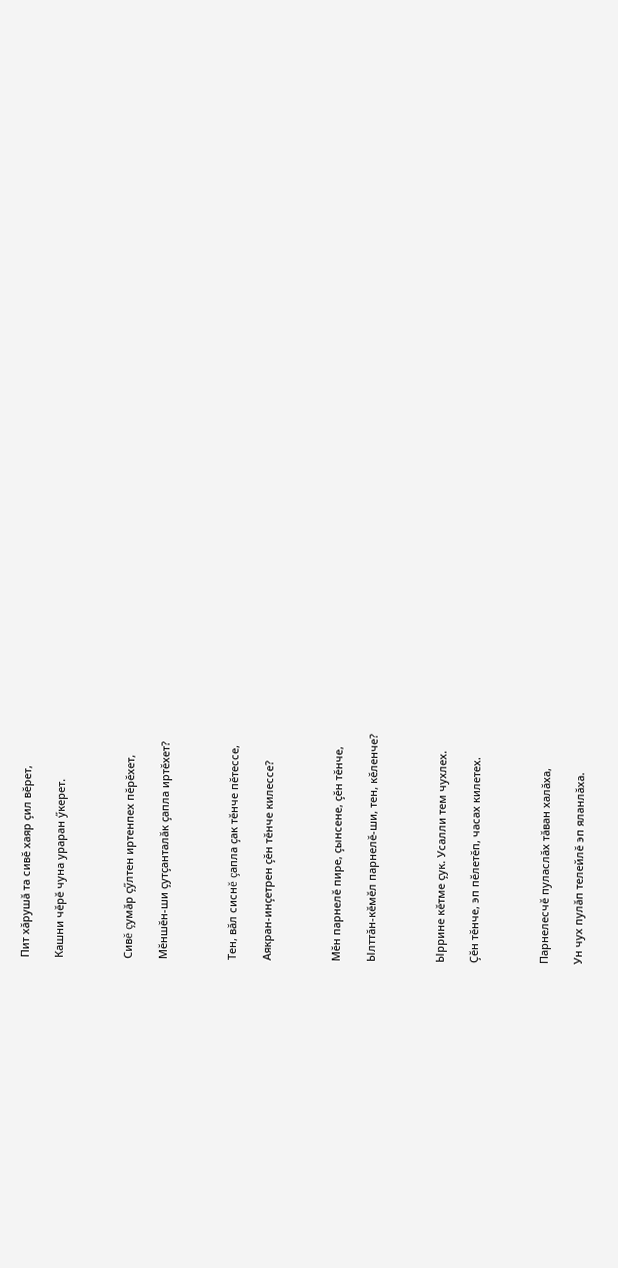Пит хăрушă та сивĕ хаяр çил вĕрет,

Кашни чĕрĕ чуна ураран ӳкерет.



Сивĕ çумăр çӳлтен иртенпех пĕрĕхет,

Мĕншĕн-ши çутçанталăк çапла иртĕхет?



Тен, вăл сиснĕ çапла çак тĕнче пĕтессе,

Аякран-инçетрен çĕн тĕнче килессе?



Мĕн парнелĕ пире, çынсене, çĕн тĕнче,

Ылттăн-кĕмĕл парнелĕ-ши, тен, кĕленче?



Ыррине кĕтме çук. Усалли тем чухлех.

Çĕн тĕнче, эп пĕлетĕп, часах килетех.



Парнелесчĕ пуласлăх тăван халăха,

Ун чух пулăп телейлĕ эп яланлăха.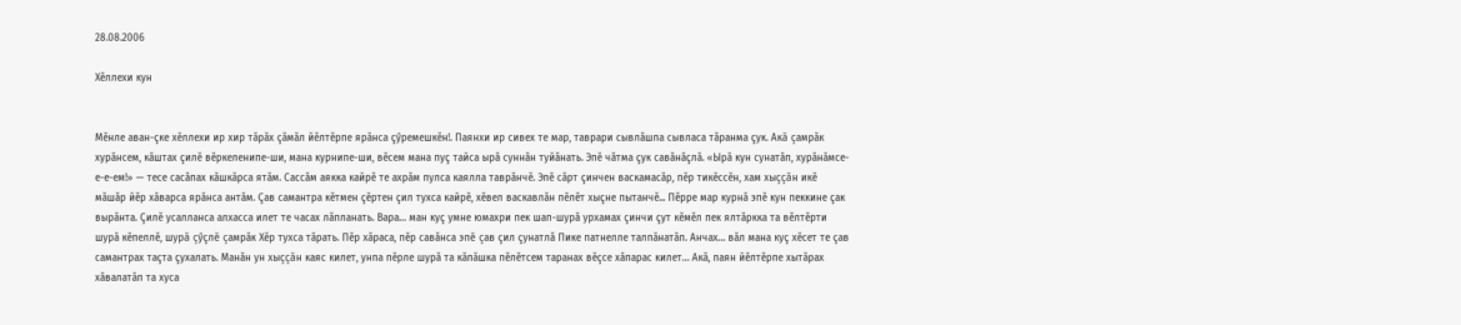28.08.2006

Хĕллехи кун


Мĕнле аван-çке хĕллехи ир хир тăрăх çăмăл йĕлтĕрпе ярăнса çӳремешкĕн!. Паянхи ир сивех те мар, таврари сывлăшпа сывласа тăранма çук. Акă çамрăк хурăнсем, кăштах çилĕ вĕркеленипе-ши, мана курнипе-ши, вĕсем мана пуç тайса ырă суннăн туйăнать. Эпĕ чăтма çук савăнăçлă. «Ырă кун сунатăп, хурăнăмсе-е-е-ем!» — тесе сасăпах кăшкăрса ятăм. Сассăм аякка кайрĕ те ахрăм пулса каялла таврăнчĕ. Эпĕ сăрт çинчен васкамасăр, пĕр тикĕссĕн, хам хыççăн икĕ мăшăр йĕр хăварса ярăнса антăм. Çав самантра кĕтмен çĕртен çил тухса кайрĕ, хĕвел васкавлăн пĕлĕт хыçне пытанчĕ... Пĕрре мар курнă эпĕ кун пеккине çак вырăнта. Çилĕ усалланса алхасса илет те часах лăпланать. Вара… ман куç умне юмахри пек шап-шурă урхамах çинчи çут кĕмĕл пек ялтăркка та вĕлтĕрти шурă кĕпеллĕ, шурă çӳçлĕ çамрăк Хĕр тухса тăрать. Пĕр хăраса, пĕр савăнса эпĕ çав çил çунатлă Пике патнелле талпăнатăп. Анчах… вăл мана куç хĕсет те çав самантрах таçта çухалать. Манăн ун хыççăн каяс килет, унпа пĕрле шурă та кăпăшка пĕлĕтсем таранах вĕçсе хăпарас килет… Акă, паян йĕлтĕрпе хытăрах хăвалатăп та хуса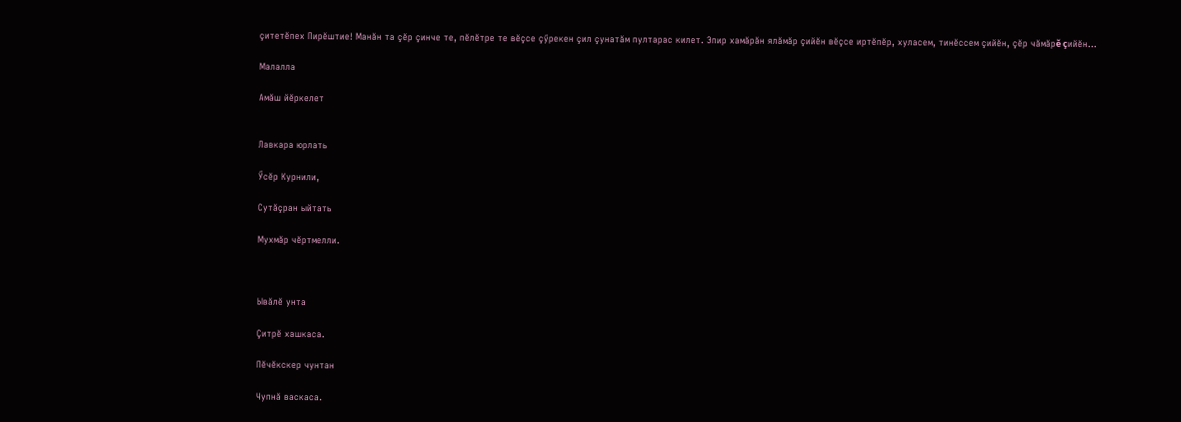çитетĕпех Пирĕштие! Манăн та çĕр çинче те, пĕлĕтре те вĕçсе çӳрекен çил çунатăм пултарас килет. Эпир хамăрăн ялăмăр çийĕн вĕçсе иртĕпĕр, хуласем, тинĕссем çийĕн, çĕр чăмăрĕ çийĕн...

Малалла

Амăш йĕркелет


Лавкара юрлать

Ӳсĕр Курнили,

Сутăçран ыйтать

Мухмăр чĕртмелли.



Ывăлĕ унта

Çитрĕ хашкаса.

Пĕчĕкскер чунтан

Чупнă васкаса.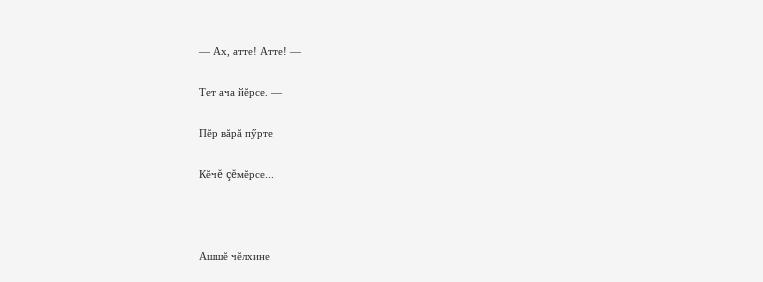— Ах, атте! Атте! —

Тет ача йĕрсе. —

Пĕр вăрă пӳрте

Кĕчĕ çĕмĕрсе...



Ашшĕ чĕлхине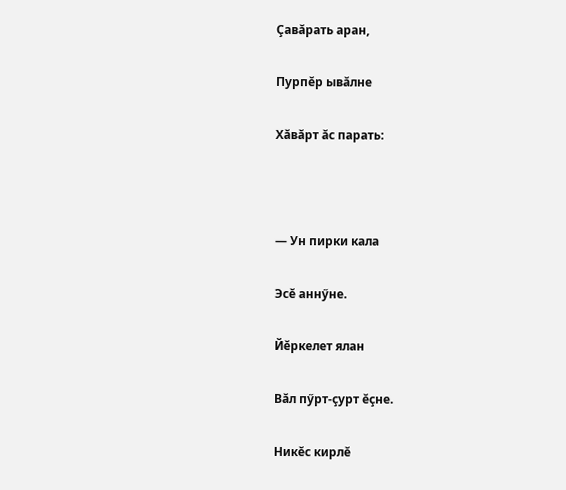Çавăрать аран,

Пурпĕр ывăлне

Хăвăрт ăс парать:



— Ун пирки кала

Эсĕ аннӳне.

Йĕркелет ялан

Вăл пӳрт-çурт ĕçне.

Никĕс кирлĕ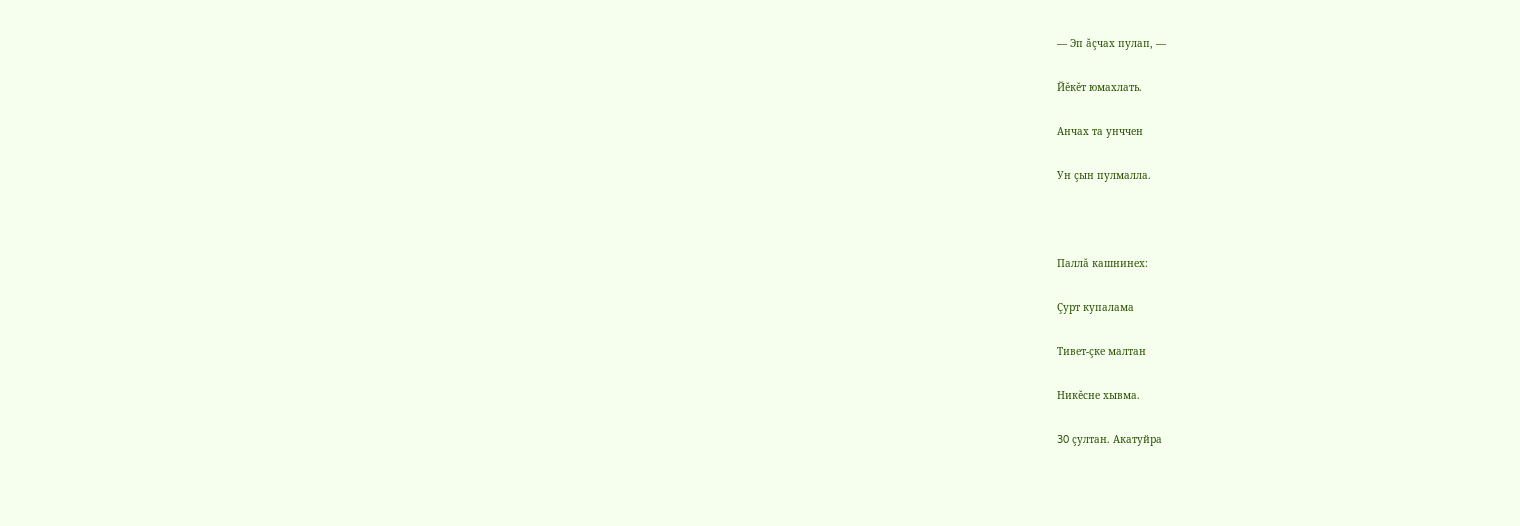— Эп ăçчах пулап, —

Йĕкĕт юмахлать.

Анчах та унччен

Ун çын пулмалла.



Паллă кашнинех:

Çурт купалама

Тивет-çке малтан

Никĕсне хывма.

30 çултан. Акатуйра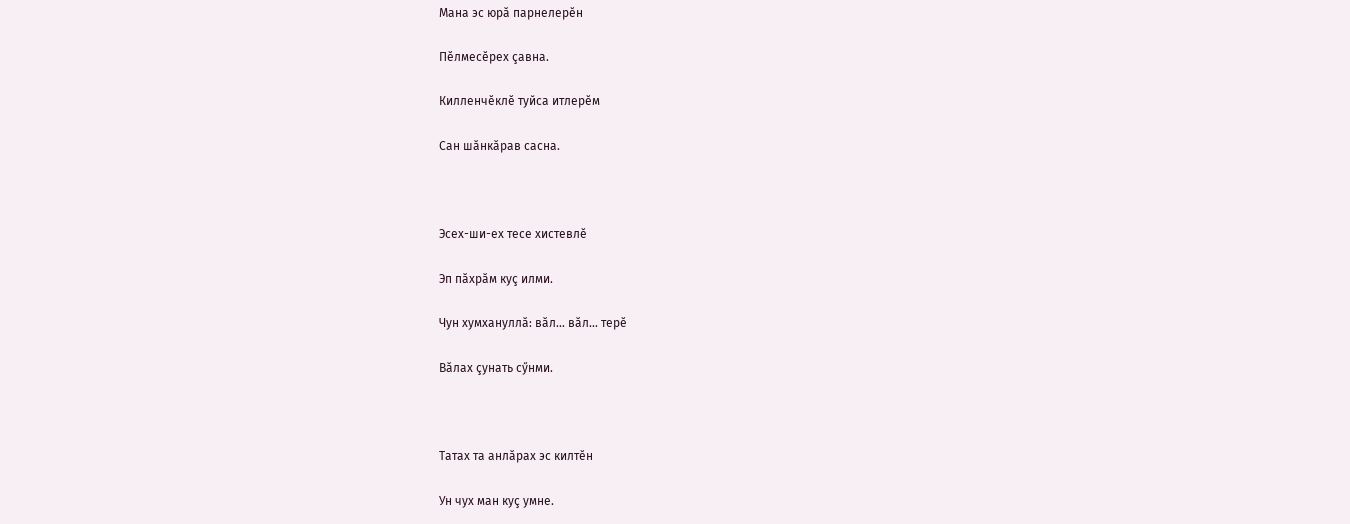Мана эс юрă парнелерĕн

Пĕлмесĕрех çавна.

Килленчĕклĕ туйса итлерĕм

Сан шăнкăрав сасна.



Эсех-ши-ех тесе хистевлĕ

Эп пăхрăм куç илми.

Чун хумхануллă: вăл... вăл... терĕ

Вăлах çунать сӳнми.



Татах та анлăрах эс килтĕн

Ун чух ман куç умне.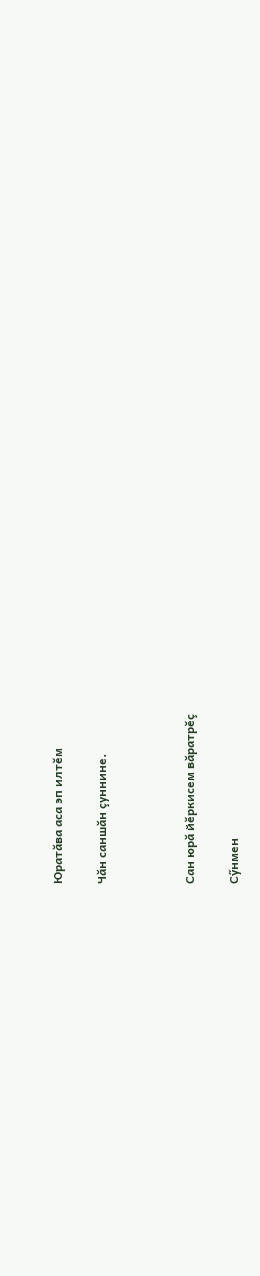Юратăва аса эп илтĕм

Чăн саншăн çуннине.



Сан юрă йĕркисем вăратрĕç

Сӳнмен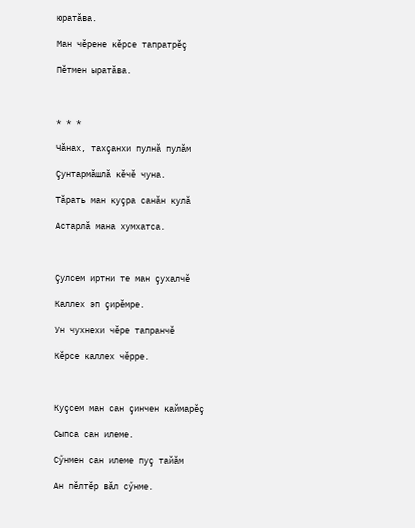юратăва.

Ман чĕрене кĕрсе тапратрĕç

Пĕтмен ыратăва.



* * *

Чăнах, тахçанхи пулнă пулăм

Çунтармăшлă кĕчĕ чуна.

Тăрать ман куçра санăн кулă

Астарлă мана хумхатса.



Çулсем иртни те ман çухалчĕ

Каллех эп çирĕмре.

Ун чухнехи чĕре тапранчĕ

Кĕрсе каллех чĕрре.



Куçсем ман сан çинчен каймарĕç

Сыпса сан илеме.

Сӳнмен сан илеме пуç тайăм

Ан пĕлтĕр вăл сӳнме.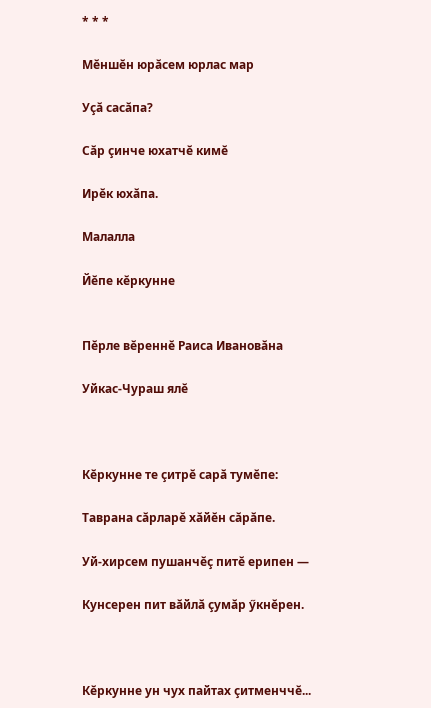* * *

Мĕншĕн юрăсем юрлас мар

Уçă сасăпа?

Сăр çинче юхатчĕ кимĕ

Ирĕк юхăпа.

Малалла

Йĕпе кĕркунне


Пĕрле вĕреннĕ Раиса Ивановăна

Уйкас-Чураш ялĕ



Кĕркунне те çитрĕ сарă тумĕпе:

Таврана сăрларĕ хăйĕн сăрăпе.

Уй-хирсем пушанчĕç питĕ ерипен —

Кунсерен пит вăйлă çумăр ӳкнĕрен.



Кĕркунне ун чух пайтах çитменччĕ...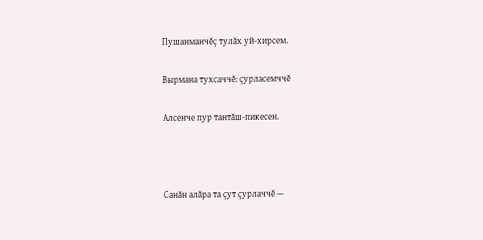Пушанманчĕç тулăх уй-хирсем.

Вырмана тухсаччĕ: çурласемччĕ

Алсенче пур тантăш-пикесен.



Санăн алăра та çут çурлаччĕ —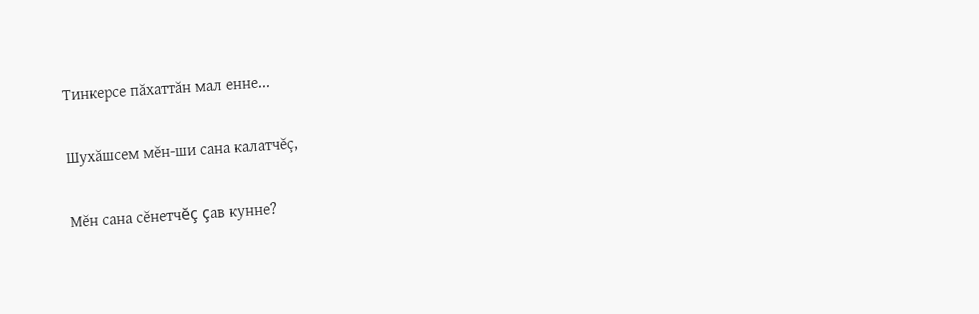Тинкерсе пăхаттăн мал енне...

Шухăшсем мĕн-ши сана калатчĕç,

Мĕн сана сĕнетчĕç çав кунне?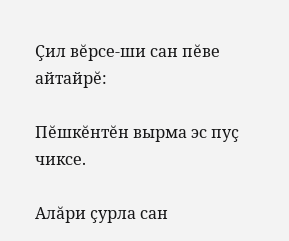Çил вĕрсе-ши сан пĕве айтайрĕ:

Пĕшкĕнтĕн вырма эс пуç чиксе.

Алăри çурла сан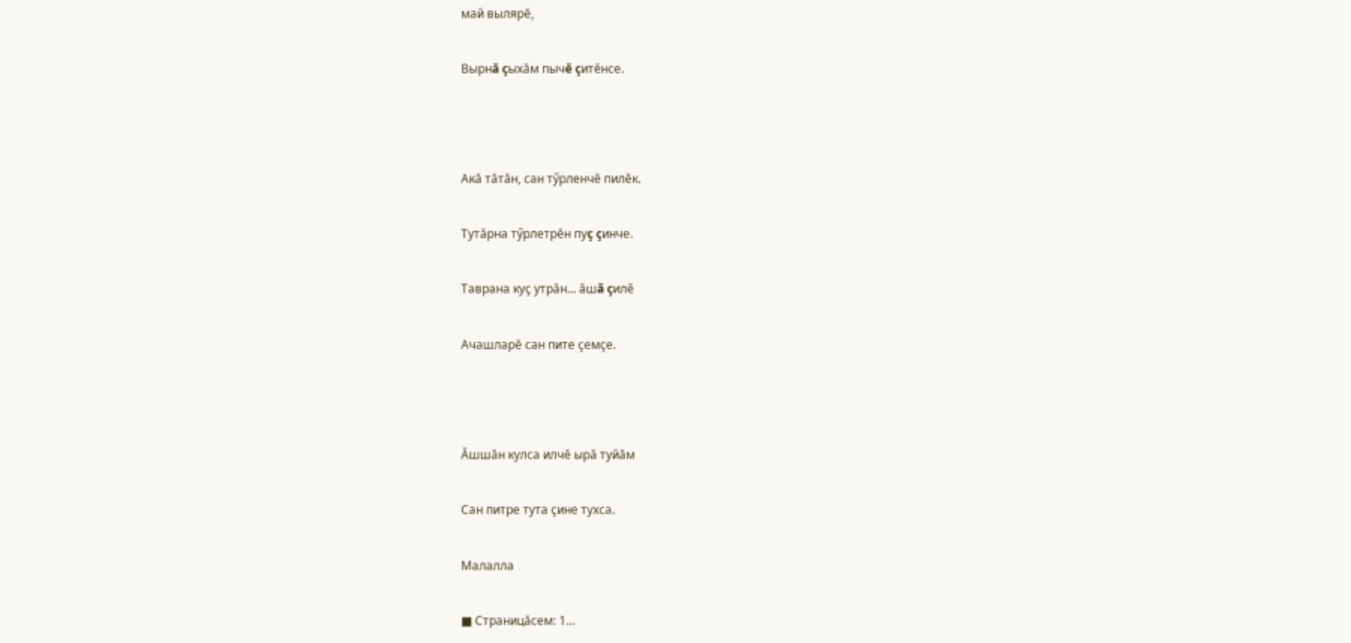май вылярĕ,

Вырнă çыхăм пычĕ çитĕнсе.



Акă тăтăн, сан тӳрленчĕ пилĕк.

Тутăрна тӳрлетрĕн пуç çинче.

Таврана куç утрăн... ăшă çилĕ

Ачашларĕ сан пите çемçе.



Ăшшăн кулса илчĕ ырă туйăм

Сан питре тута çине тухса.

Малалла

■ Страницăсем: 1...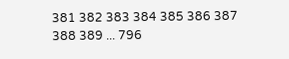381 382 383 384 385 386 387 388 389 ... 796